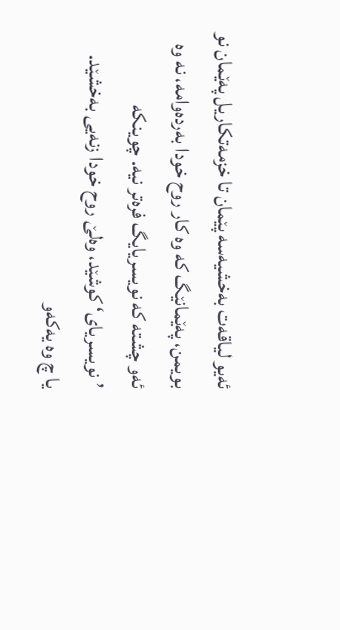ئەیو لیاقەت بەخشیەسه پێمان تا خزمەتکاریل پەێمان نو بویمن، پەێمانێگ که وه کار روح خودا بەردەوامه، نه وه ئەو چشته که نویسریایگ فرەتر نیه. چوینکه ’نویسریای‘ کوشێد، وەلێ روح خودا زنەیی بەخشێد.
یا چ وه یەکەو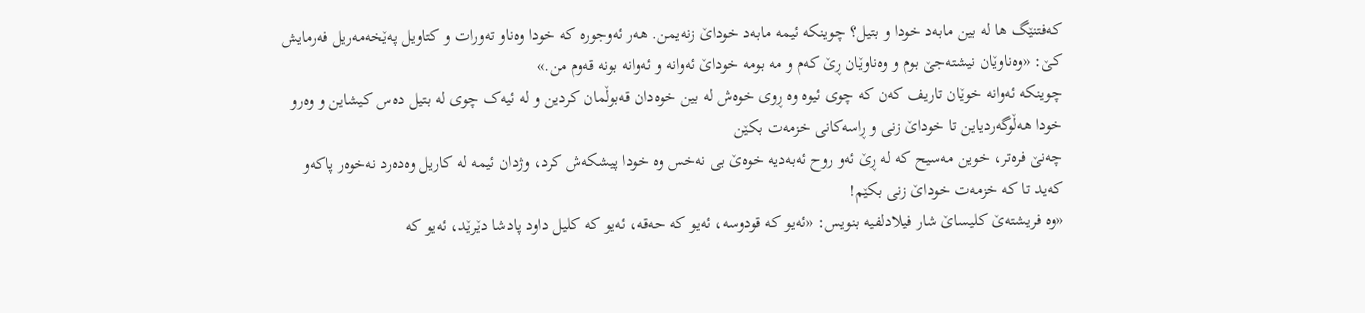کەفتنێگ ها له بین مابەد خودا و بتیل؟ چوینکه ئیمه مابەد خوداێ زنەیمن. هەر ئەوجورە که خودا وەناو تەورات و کتاویل پەێخەمەریل فەرمایش کێ: «وەناوێان نیشتەجێ بوم و وەناوێان ڕێ کەم و مه بومه خوداێ ئەوانه و ئەوانه بونه قەوم من.»
چوینکه ئەوانه خوێان تاریف کەن که چوی ئیوه وه ڕوی خوەش له بین خوەدان قەبوڵمان کردین و له ئیەک چوی له بتیل دەس کیشاین و وەرو خودا هەڵوگەردیاین تا خوداێ زنی و ڕاسەکانی خزمەت بکێن
چەنێ فرەتر، خوین مەسیح که له ڕێ ئەو روح ئەبەدیه خوەێ بی نەخس وه خودا پیشکەش کرد، وژدان ئیمه له کاریل وەدەرد نەخوەر پاکەو کەید تا که خزمەت خوداێ زنی بکێم!
«وه فریشتەێ کلیساێ شار فیلادلفیه بنویس: «ئەیو که قودوسه، ئەیو که حەقه، ئەیو که کلیل داود پادشا دێرێد، ئەیو که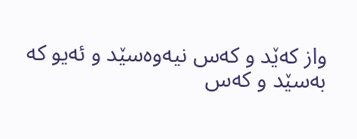واز کەێد و کەس نیەوەسێد و ئەیو که بەسێد و کەس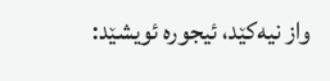واز نیەکێد، ئیجوره ئویشێد: